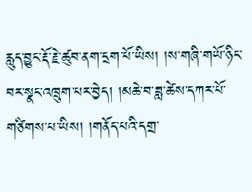རླུད་བྱུང་རྡོ་རྗེ་ཚུབ་ནག་དྲག་པོ་ཡིས། །ས་གཞི་གཡོ་ཉིང་བར་སྣང་འཁྲུག་པར་བྱེད། །མཆེ་བ་ཟླ་ཚེས་དཀར་པོ་གཙིགས་པ་ཡིས། །གནོད་པའི་དགྲ་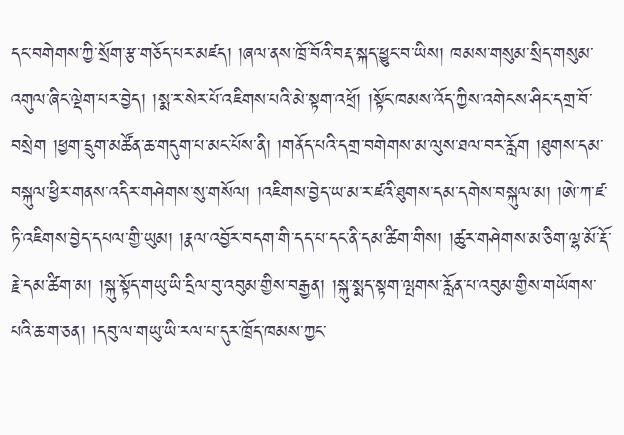དང་བགེགས་ཀྱི་སྲོག་རྩ་གཅོད་པར་མཛད། །ཞལ་ནས་ཁྲོ་བོའི་བརྡ་སྐད་ཕྱུང་བ་ཡིས། ཁམས་གསུམ་སྲིད་གསུམ་འགུལ་ཞིང་ལྡེག་པར་བྱེད། །སྨ་ར་སེར་པོ་འཇིགས་པའི་མེ་སྟག་འཕྲོ། །སྟོང་ཁམས་འོད་ཀྱིས་འགེངས་ཤིང་དགྲ་བོ་བསྲེག །ཕྱག་དྲུག་མཚོན་ཆ་གདུག་པ་མང་པོས་ནི། །གནོད་པའི་དགྲ་བགེགས་མ་ལུས་ཐལ་བར་རློག །ཐུགས་དམ་བསྐུལ་ཕྱིར་གནས་འདིར་གཤེགས་སུ་གསོལ། །འཇིགས་བྱེད་ཡ་མ་ར་ཛའི་ཐུགས་དམ་དགེས་བསྐུལ་མ། །ཨེ་ཀ་ཛ་ཏི་འཇིགས་བྱེད་དཔལ་གྱི་ཡུམ། །རྣལ་འབྱོར་བདག་གི་དད་པ་དང་ནི་དམ་ཚིག་གིས། །ཚུར་གཤེགས་མ་ཅིག་ལྷ་མོ་རྡོ་རྗེ་དམ་ཚིག་མ། །སྐུ་སྟོད་གཡུ་ཡི་དྲིལ་བུ་འབུམ་གྱིས་བརྒྱན། །སྐུ་སྨད་སྟག་ལྤགས་རློན་པ་འབུམ་གྱིས་གཡོགས་པའི་ཆ་ག་ཅན། །དབུ་ལ་གཡུ་ཡི་རལ་པ་དུར་ཁྲོད་ཁམས་ཀྱང་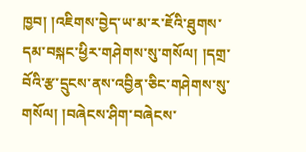ཁྱབ། །འཇིགས་བྱེད་ཡ་མ་ར་ཇོའི་ཐུགས་དམ་བསྐང་ཕྱིར་གཤེགས་སུ་གསོལ། །དགྲ་བོའི་རྩ་དྲུངས་ནས་འབྱིན་ཅིང་གཤེགས་སུ་གསོལ། །བཞེངས་ཤིག་བཞེངས་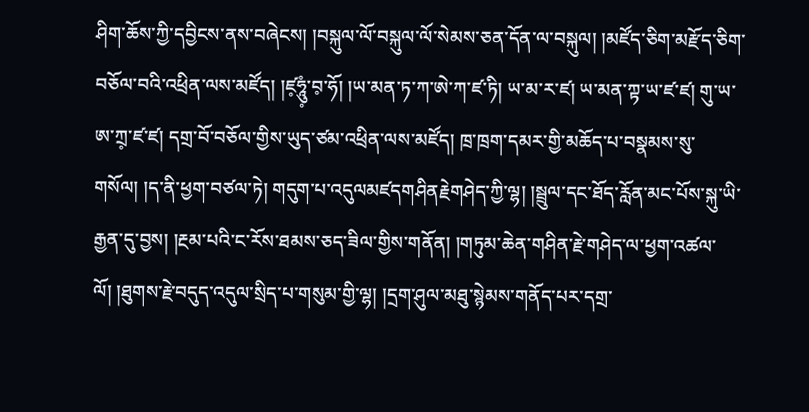ཤིག་ཆོས་ཀྱི་དབྱིངས་ནས་བཞེངས། །བསྐུལ་ལོ་བསྐུལ་ལོ་སེམས་ཅན་དོན་ལ་བསྐུལ། །མཛོད་ཅིག་མརྫོད་ཅིག་བཅོལ་བའི་འཕྲིན་ལས་མཛོད། །ཛ༷ཧཱུཾ༷་བ༷་ཧོ། །ཡ་མན་ཏ་ཀ་ཨེ་ཀ་ཛ་ཏི། ཡ་མ་ར་ཛ། ཡ་མན་ཀྟ་ཡ་ཛ་ཛ། གུ་ཡ་ཨ་ཀྲ༷་ཛ་ཛ། དགྲ་བོ་བཅོལ་གྱིས་ཡུད་ཙམ་འཕྲིན་ལས་མཛོད། ཁྲ་ཁྲག་དམར་གྱི་མཆོད་པ་བསྣམས་སུ་གསོལ། །ད་ནི་ཕྱག་བཙལ་ཏེ། གདུག་པ་འདུལམཛདགཤིནརྗེགཤེད་ཀྱི་ལྷ། །སྦྲུལ་དང་ཐོད་རློན་མང་པོས་སྐུ་ཡི་རྒྱན་དུ་བྱས། །རྔམ་པའི་ང་རོས་ཐམས་ཅད་ཟིལ་གྱིས་གནོན། །གཏུམ་ཆེན་གཤིན་རྗེ་གཤེད་ལ་ཕྱག་འཚལ་ལོ། །ཐུགས་རྗེ་བདུད་འདུལ་སྲིད་པ་གསུམ་གྱི་ལྷ། །དྲག་ཤུལ་མཐུ་སྙེམས་གནོད་པར་དགྲ་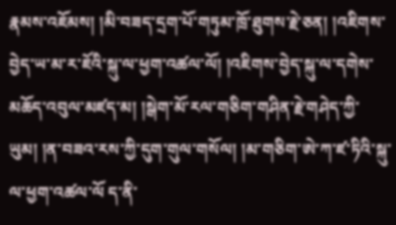རྣམས་འཇོམས། །མི་བཟད་དྲག་པོ་གཏུམ་ཁྲོ་ཐུགས་རྗེ་ཅན། །འཇིགས་བྱེད་ཡ་མ་ར་ཇོའི་སྐུ་ལ་ཕྱག་འཚལ་ལོ། །འཇིགས་བྱེད་སྐུ་ལ་དགེས་མཆོད་འབུལ་མཛད་མ། །སྒེག་མོ་རལ་གཅིག་གཤིན་རྗེ་གཤེད་ཀྱི་ཡུམ། །ན་བཟའ་རས་ཀྱི་དུག་གུལ་གསོལ། །མ་གཅིག་ཨེ་ཀ་ཛ་ཏིའི་སྐུ་ལ་ཕྱག་འཚལ་ལོ ད་ནི་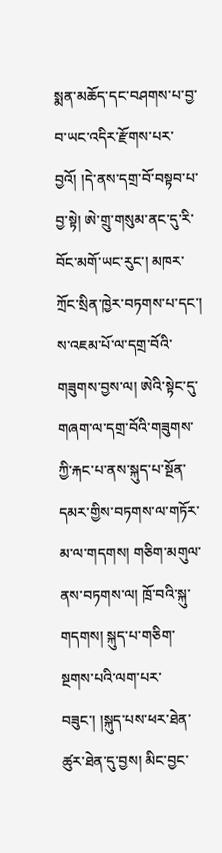སྨན་མཆོད་དང་བཤགས་པ་བྱ་བ་ཡང་འདིར་རྫོགས་པར་བྱའོ། །དེ་ནས་དགྲ་བོ་བསྟབ་པ་བྱ་སྟེ། ཨེ་གྲུ་གསུམ་ནང་དུ་རི་བོང་མགོ་ཡང་རུང་། མཁར་ཀྲོང་སྲིན་ཁྱེར་བཏགས་པ་དང་། ས་འཇམ་པོ་ལ་དགྲ་བོའི་གཟུགས་བྱས་ལ། ཨེའི་སྟེང་དུ་གཞག་ལ་དགྲ་བོའི་གཟུགས་ཀྱི་རྐང་པ་ནས་སྐུད་པ་སྔོན་དམར་གྱིས་བཏགས་ལ་གཏོར་མ་ལ་གདགས། གཅིག་མགུལ་ནས་བཏགས་ལ། ཁྲོ་བའི་སྐུ་གདགས། སྐུད་པ་གཅིག་སྔགས་པའི་ལག་པར་བཟུང་། །སྐུད་པས་ཕར་ཐེན་ཚུར་ཐེན་དུ་བྱས། མིང་བྱང་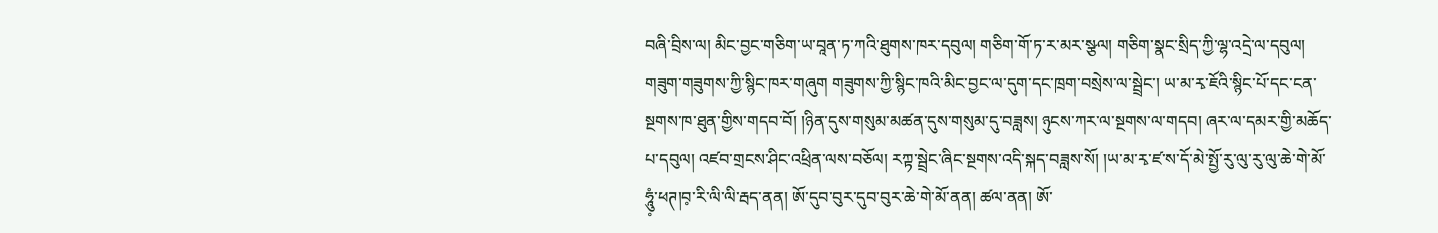བཞི་བྲིས་ལ། མིང་བྱང་གཅིག་ཡ་བཱན་ཏ་ཀའི་ཐུགས་ཁར་དབུལ། གཅིག་གོ་ཏ་ར་མར་སྩལ། གཅིག་སྣང་སྲིད་ཀྱི་ལྷ་འདྲེ་ལ་དབུལ། གཟུག་གཟུགས་ཀྱི་སྙིང་ཁར་གཞུག གཟུགས་ཀྱི་སྙིང་ཁའི་མིང་བྱང་ལ་དུག་དང་ཁྲག་བསྲེས་ལ་སྦྲེང་། ཡ་མ་རྭ་ཇོའི་སྙིང་པོ་དང་ངན་སྔགས་ཁ་ཐུན་གྱིས་གདབ་བོ། །ཉིན་དུས་གསུམ་མཚན་དུས་གསུམ་དུ་བཟླས། ཉུངས་ཀར་ལ་སྔགས་ལ་གདབ། ཞར་ལ་དམར་གྱི་མཆོད་པ་དབུལ། འཛབ་གྲངས་ཤིང་འཕྲིན་ལས་བཅོལ། རཀྟ་སྦྲེང་ཞིང་སྔགས་འདི་སྐད་བཟླས་སོ། །ཡ་མ་རྭ་ཛ་ས་དོ་མེ་སྤྱོ་རུ་ལུ་རུ་ལུ་ཆེ་གེ་མོ་ཧཱུཾ༷་ཕཊ།བ༷་རི་ལི་ལི་རྦད་ནན། ཨོ་དུབ་བུར་དུབ་བུར་ཆེ་གེ་མོ་ནན། ཚལ་ནན། ཨོ་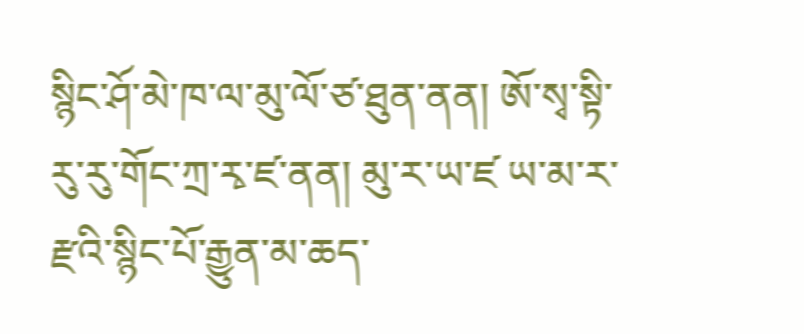སྙིང་ཤོ་མེ་ཁ་ལ་མུ་ལོ་ཙ་ཐུན་ནན། ཨོ་སྭ་སྟི་རུ་རུ་གོང་ཀྲ་རྭ་ཛ་ནན། མུ་ར་ཡ་ཛ ཡ་མ་ར་རྫའི་སྙིང་པོ་རྒྱུན་མ་ཆད་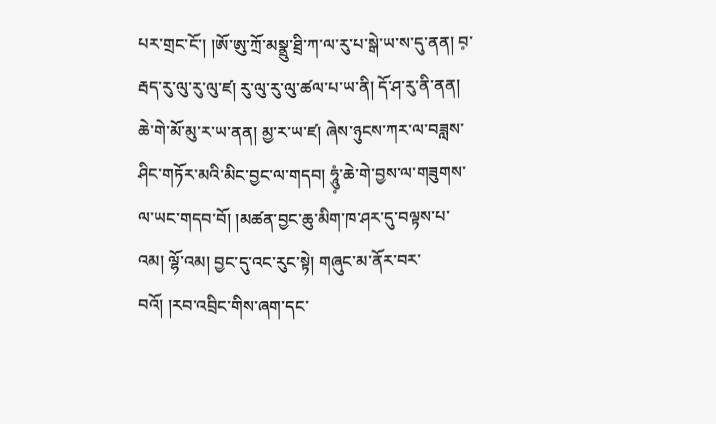པར་གྲང་ངོ་། །ཨོ་ཨུ་ཀྲོ་མསྣྲུ་ཐྲི་ཀ་ལ་རུ་པ་སྒེ་ཡ་ས་དུ་ནན། བ༷་རྦད་རུ་ལུ་རུ་ལུ་ཛ། རུ་ལུ་རུ་ལུ་ཚལ་པ་ཡ་ནི། དོ་ཤ་རུ་ནི་ནན། ཆེ་གེ་མོ་མུ་ར་ཡ་ནན། མྱ་ར་ཡ་ཛ། ཞེས་ཉུངས་ཀར་ལ་བཟླས་ཤིང་གཏོར་མའི་མིང་བྱང་ལ་གདབ། ཧཱུཾ༷་ཆེ་གེ་བྱས་ལ་གཟུགས་ལ་ཡང་གདབ་བོ། །མཚན་བྱང་ཆུ་མིག་ཁ་ཤར་དུ་བལྟས་པ་འམ། ལྷོ་འམ། བྱང་དུ་འང་རུང་སྟེ། གཞུང་མ་ནོར་བར་བའོ། །རབ་འབྲིང་གིས་ཞག་དང་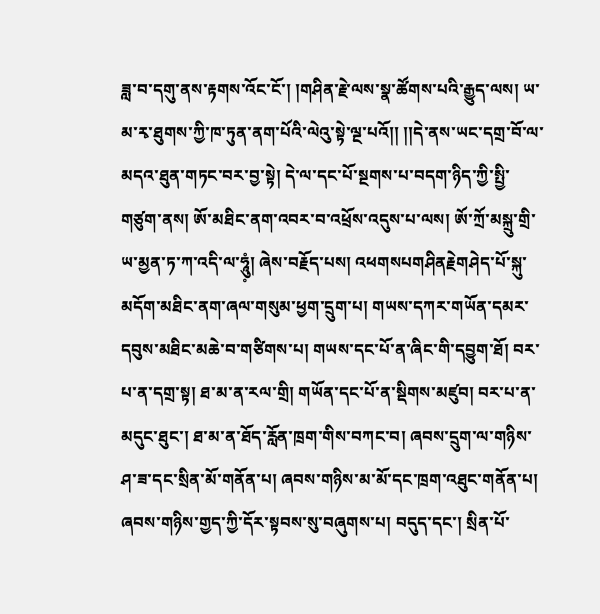ཟླ་བ་དགུ་ནས་རྟགས་འོང་ངོ་། །གཤིན་རྗེ་ལས་སྣ་ཚོགས་པའི་རྒྱུད་ལས། ཡ་མ་རྭ་ཐུགས་ཀྱི་ཁ་ཏུན་ནག་པོའི་ལེའུ་སྟེ་ལྔ་པའོ།། །།དེ་ནས་ཡང་དགྲ་བོ་ལ་མདའ་ཐུན་གཏང་བར་བྱ་སྟེ། དེ་ལ་དང་པོ་སྔགས་པ་བདག་ཉིད་ཀྱི་སྤྱི་གཙུག་ནས། ཨོ་མཐིང་ནག་འབར་བ་འཕྲོས་འདུས་པ་ལས། ཨོ་ཀྲོ་མསྐྲུ་གྲི་ཡ་མྱན་ཏ་ཀ་འདི་ལ་ཧཱུཾ༷། ཞེས་བརྗོད་པས། འཕགསཔགཤིནརྗེགཤེད་པོ་སྐུ་མདོག་མཐིང་ནག་ཞལ་གསུམ་ཕྱག་དྲུག་པ། གཡས་དཀར་གཡོན་དམར་དབུས་མཐིང་མཆེ་བ་གཙིགས་པ། གཡས་དང་པོ་ན་ཞིང་གི་དབྱུག་ཐོ། བར་པ་ན་དགྲ་སྟ། ཐ་མ་ན་རལ་གྲི། གཡོན་དང་པོ་ན་སྡིགས་མཛུབ། བར་པ་ན་མདུང་ཐུང་། ཐ་མ་ན་ཐོད་རློན་ཁྲག་གིས་བཀང་བ། ཞབས་དྲུག་ལ་གཉིས་ཤ་ཟ་དང་སྲིན་མོ་གནོན་པ། ཞབས་གཉིས་མ་མོ་དང་ཁྲག་འཐུང་གནོན་པ། ཞབས་གཉིས་གྱད་ཀྱི་དོར་སྟབས་སུ་བཞུགས་པ། བདུད་དང་། སྲིན་པོ་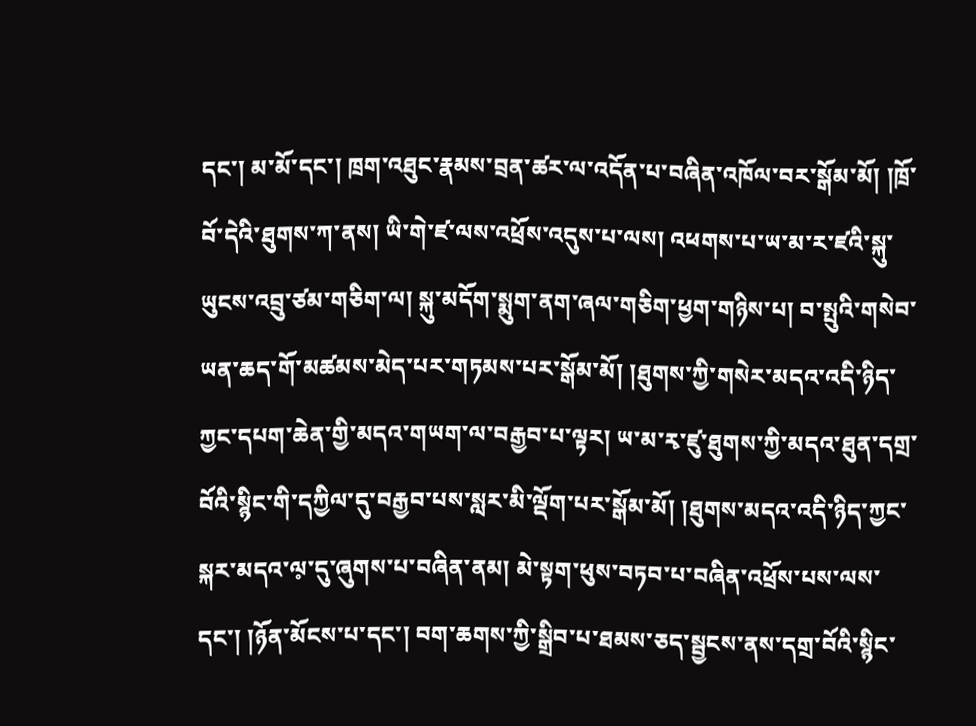དང་། མ་མོ་དང་། ཁྲག་འཐུང་རྣམས་བྲན་ཚར་ལ་འདོན་པ་བཞིན་འཁོལ་བར་སྒོམ་མོ། །ཁྲོ་བོ་དེའི་ཐུགས་ཀ་ནས། ཡི་གེ་ཛ་ལས་འཕྲོས་འདུས་པ་ལས། འཕགས་པ་ཡ་མ་ར་ཛའི་སྐུ་ཡུངས་འབྲུ་ཙམ་གཅིག་ལ། སྐུ་མདོག་སྨུག་ནག་ཞལ་གཅིག་ཕྱག་གཉིས་པ། བ་སྤུའི་གསེབ་ཡན་ཆད་གོ་མཚམས་མེད་པར་གཏམས་པར་སྒོམ་མོ། །ཐུགས་ཀྱི་གསེར་མདའ་འདི་ཉིད་ཀྱང་དཔག་ཆེན་གྱི་མདའ་གཡག་ལ་བརྒྱབ་པ་ལྟར། ཡ་མ་རྭ་ཛུ་ཐུགས་ཀྱི་མདའ་ཐུན་དགྲ་བོའི་སྙིང་གི་དཀྱིལ་དུ་བརྒྱབ་པས་སླར་མི་ལྡོག་པར་སྒོམ་མོ། །ཐུགས་མདའ་འདི་ཉིད་ཀྱང་སྐར་མདའ་ལ༷་དུ་ཞུགས་པ་བཞིན་ནམ། མེ་སྟག་ཕུས་བཏབ་པ་བཞིན་འཕྲོས་པས་ལས་དང་། །ཉོན་མོངས་པ་དང་། བག་ཆགས་ཀྱི་སྒྲིབ་པ་ཐམས་ཅད་སྦྱངས་ནས་དགྲ་བོའི་སྙིང་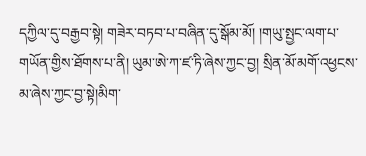དཀྱིལ་དུ་བརྒྱབ་སྟེ། གཟེར་བཏབ་པ་བཞིན་དུ་སྒོམ་མོ། །གཡུ་སྤྱང་ལག་པ་གཡོན་གྱིས་ཐོགས་པ་ནི། ཡུམ་ཨེ་ཀ་ཛ་ཏི་ཞེས་ཀྱང་བྱ། སྲིན་མོ་མགོ་འཕྱངས་མ་ཞེས་ཀྱང་བྱ་སྟེ།མིག་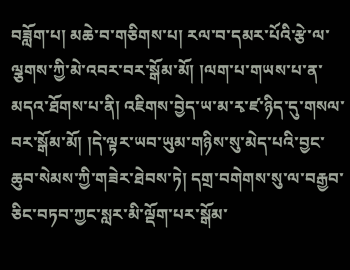བཟློག་པ། མཆེ་བ་གཅིགས་པ། རལ་བ་དམར་པོའི་རྩེ་ལ་ལྕགས་ཀྱི་མེ་འབར་བར་སྒོམ་མོ། །ལག་པ་གཡས་པ་ན་མདའ་ཐོགས་པ་ནི། འཇིགས་བྱེད་ཡ་མ་རྭ་ཛ་ཉིད་དུ་གསལ་བར་སྒོམ་མོ། །དེ་ལྟར་ཡབ་ཡུམ་གཉིས་སུ་མེད་པའི་བྱང་ཆུབ་སེམས་ཀྱི་གཟེར་ཐེབས་ཏེ། དགྲ་བགེགས་སུ་ལ་བརྒྱབ་ཅིང་བཏབ་ཀྱང་སླར་མི་ལྡོག་པར་སྒོམ་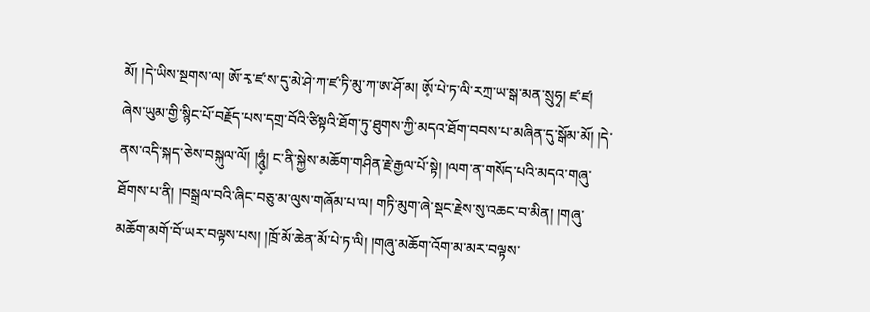མོ། །དེ་ཡིས་སྔགས་ལ། ཨོ་རྭ་ཛ་ས་དུ་མེ་ཤེ་ཀ་ཛ་ཏི་མུ་ཀ་ཨ་ཤོ་མ། ཨོ༷་པེ་ཏ་ལི་རཀྲ་ཡ་སྒ་མན་སྲུཧྭ། ཛ་ཛ། ཞེས་ཡུམ་གྱི་སྙིང་པོ་བརྗོད་པས་དགྲ་བོའི་ཙིསྟའི་ཐོག་ཏུ་ཐུགས་ཀྱི་མདའ་ཐོག་བབས་པ་མཞིན་དུ་སྒོམ་མོ། །དེ་ནས་འདི་སྐད་ཅེས་བསྐུལ་ལོ། །ཧཱུཾ༷། ང་ནི་སྐྱེས་མཆོག་གཤིན་རྗེ་རྒྱལ་པོ་སྟེ། །ལག་ན་གསོད་པའི་མདའ་གཞུ་ཐོགས་པ་ནི། །བསྒྲལ་བའི་ཞིང་བཅུ་མ་ལུས་གཞོམ་པ་ལ། གཏི་མུག་ཞེ་སྡང་རྗེས་སུ་འཆང་བ་མིན། །གཞུ་མཆོག་མགོ་བོ་ཡར་བལྟས་པས། །ཁྲོ་མོ་ཆེན་མོ་པེ་ཏ་ལི། །གཞུ་མཆོག་འོག་མ་མར་བལྟས་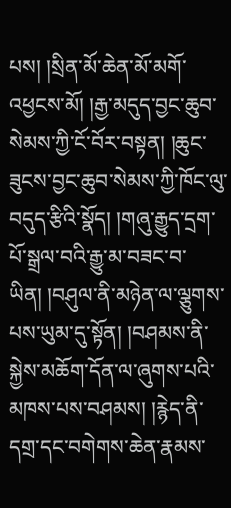པས། །སྲིན་མོ་ཆེན་མོ་མགོ་འཕྱངས་མོ། །རྒྱ་མདུད་བྱང་ཆུབ་སེམས་ཀྱི་ངོ་བོར་བསྟན། །ཆུང་ཟུངས་བྱང་ཆུབ་སེམས་ཀྱི་ཁོང་ལུ་བདུད་རྩིའི་སྣོད། །གཞུ་རྒྱུད་དྲག་པོ་སྒྲལ་བའི་རྒྱུ་མ་བཟང་བ་ཡིན། །བཤུལ་ནི་མཉེན་ལ་ལྕུགས་པས་ཡུམ་དུ་སྟོན། །བཤམས་ནི་སྐྱེས་མཆོག་དོན་ལ་ཞུགས་པའི་མཁས་པས་བཤམས། །རྙེད་ནི་དགྲ་དང་བགེགས་ཆེན་རྣམས་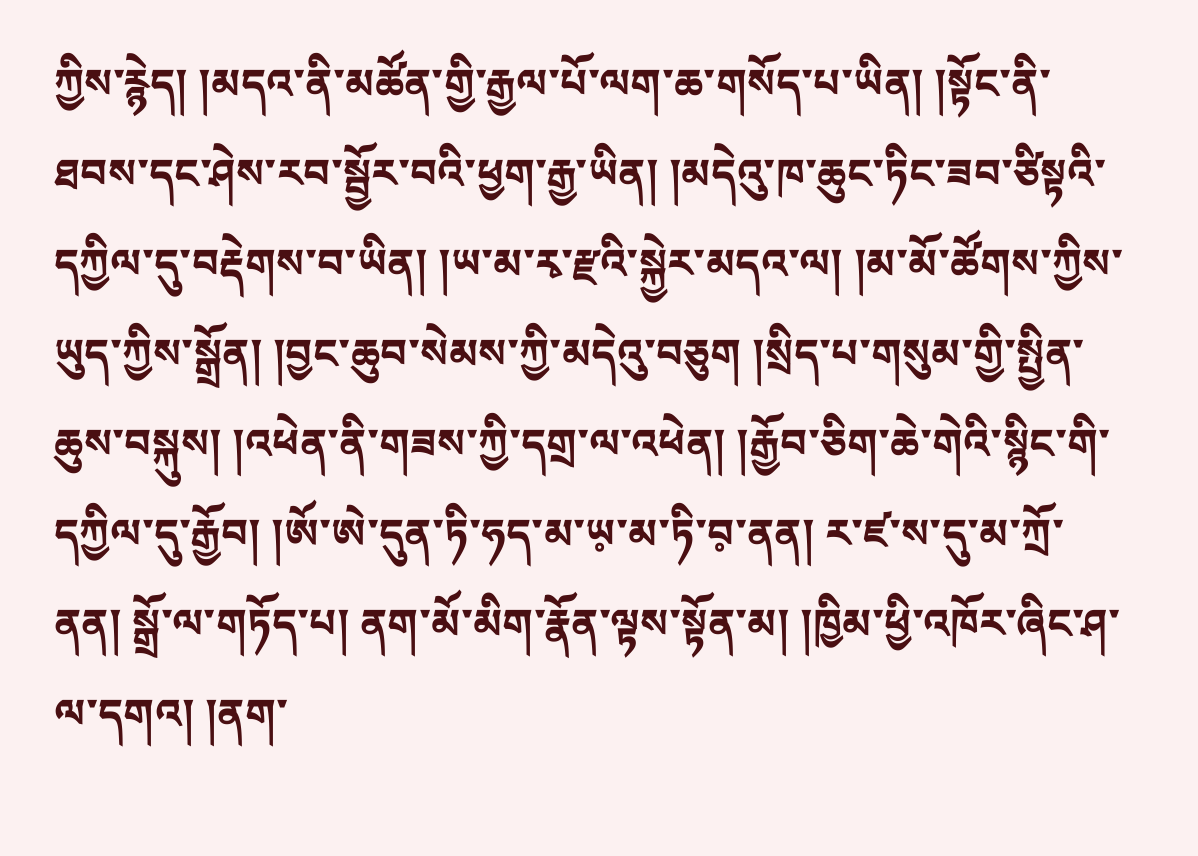ཀྱིས་རྙེད། །མདའ་ནི་མཚོན་གྱི་རྒྱལ་པོ་ལག་ཆ་གསོད་པ་ཡིན། །སྟོང་ནི་ཐབས་དང་ཤེས་རབ་སྦྱོར་བའི་ཕྱག་རྒྱ་ཡིན། །མདེའུ་ཁ་ཆུང་ཏིང་ཟབ་ཙིསྟའི་དཀྱིལ་དུ་བརྡེགས་བ་ཡིན། །ཡ་མ་རྭ་རྫའི་སྐྱེར་མདའ་ལ། །མ་མོ་ཚོགས་ཀྱིས་ཡུད་ཀྱིས་སྒྲོན། །བྱང་ཆུབ་སེམས་ཀྱི་མདེའུ་བཅུག །སྲིད་པ་གསུམ་གྱི་སྤྱིན་ཆུས་བསྐུས། །འཕེན་ནི་གཟས་ཀྱི་དགྲ་ལ་འཕེན། །རྒྱོབ་ཅིག་ཆེ་གེའི་སྙིང་གི་དཀྱིལ་དུ་རྒྱོབ། །ཨོ་ཨེ་དུན་ཏི་ཧད་མ་ཡ༷་མ་ཏི་བ༷་ནན། ར་ཛ་ས་དུ་མ་ཀྲོ་ནན། སྒྲོ་ལ་གཏོད་པ། ནག་མོ་མིག་རྣོན་ལྟས་སྟོན་མ། །ཁྱིམ་ཕྱི་འཁོར་ཞིང་ཤ་ལ་དགའ། །ནག་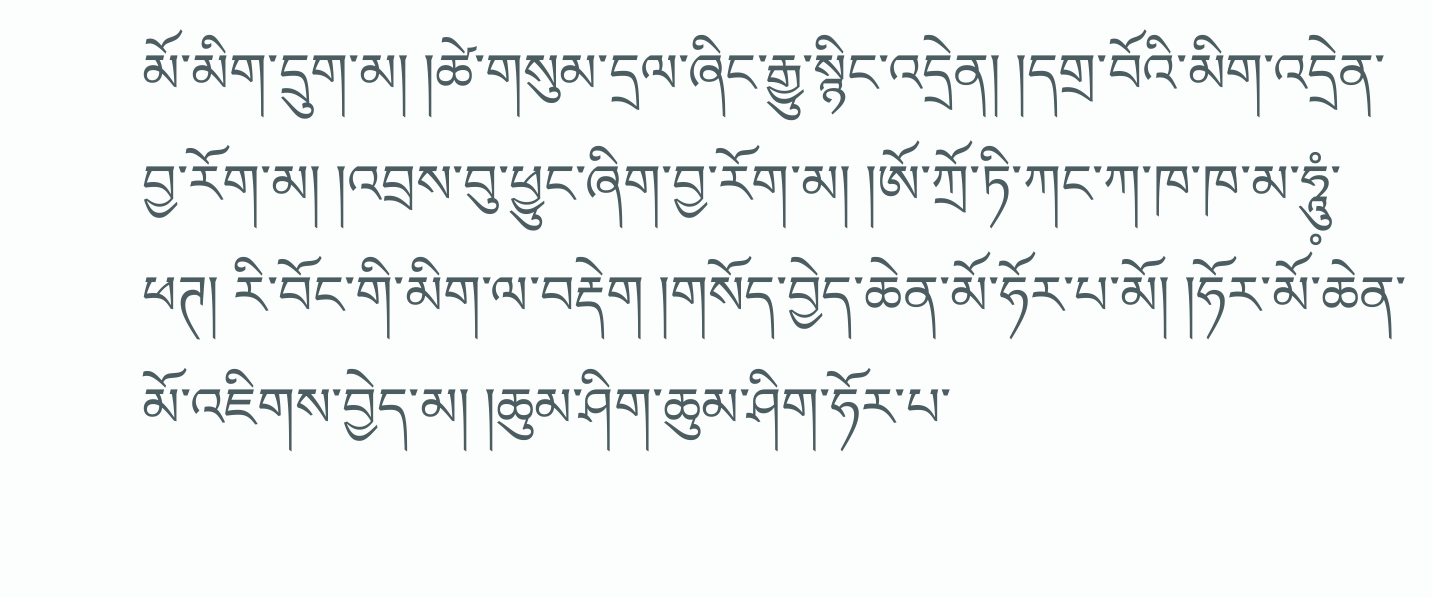མོ་མིག་དྲུག་མ། །ཚེ་གསུམ་དྲལ་ཞིང་རྒྱུ་སྙིང་འདྲེན། །དགྲ་བོའི་མིག་འདྲེན་བྱ་རོག་མ། །འབྲས་བུ་ཕྱུང་ཞིག་བྱ་རོག་མ། །ཨོ་ཀྲོ་ཏི་ཀང་ཀ་ཁ་ཁ་མ་ཧཱུཾ༷་ཕཊ། རི་བོང་གི་མིག་ལ་བརྡེག །གསོད་བྱེད་ཆེན་མོ་ཧོར་པ་མོ། །ཧོར་མོ་ཆེན་མོ་འཇིགས་བྱེད་མ། །ཆུམ་ཤིག་ཆུམ་ཤིག་ཧོར་པ་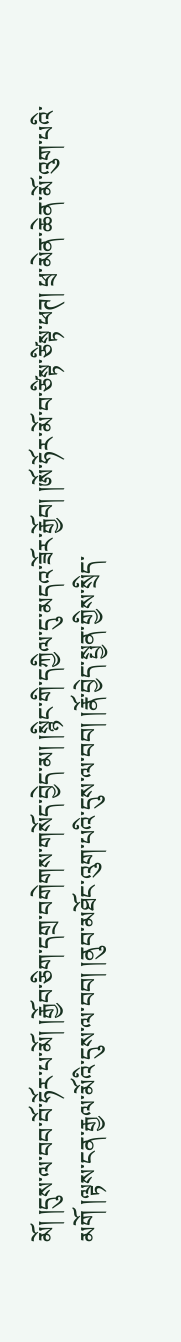མོ། །དུས་ལ་བབ་བོ་ཧོར་པ་མོ། །རྒྱོབ་ཅིག་དགྲ་བགེགས་གསོད་བྱེད་མ། །སྙིང་གི་དཀྱིལ་དུ་མདའ་ཟོར་རྒྱོབ། །ཨོ་ཧོར་མོ་བ་ཙིསྟ་ཙིསྟ་ཕཊ། ཕྲ་མེན་ཆེན་མོ་འུག་པའི་མགོ །ལྟས་ངན་རྒྱལ་མོའི་དུས་ལ་བབ། །ནུབ་མཐོང་འུག་པའི་དུས་ལ་བབ། །རྣོ་བྱེད་སྤྱན་གྱིས་སྲིད་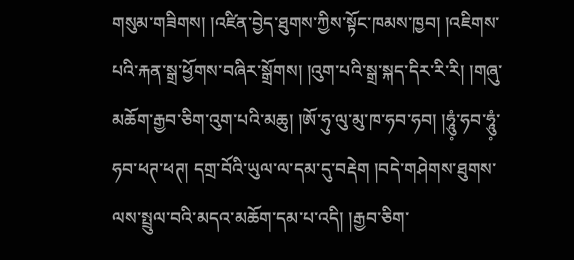གསུམ་གཟིགས། །འཛིན་བྱེད་ཐུགས་ཀྱིས་སྟོང་ཁམས་ཁྱབ། །འཇིགས་པའི་རྐན་སྒྲ་ཕྱོགས་བཞིར་སྒྲོགས། །འུག་པའི་སྒྲ་སྐད་དིར་རི་རི། །གཞུ་མཆོག་རྒྱབ་ཅིག་འུག་པའི་མཆུ། །ཨོ་ཧུ་ལུ་མུ་ཁ་ཧབ་ཧབ། །ཧཱུཾ༷་ཧབ་ཧཱུཾ༷་ཧབ་ཕཊ་ཕཊ། དགྲ་བོའི་ཡུལ་ལ་དམ་དུ་བརྡེག །བདེ་གཤེགས་ཐུགས་ལས་སྤྲུལ་བའི་མདའ་མཆོག་དམ་པ་འདི། །རྒྱབ་ཅིག་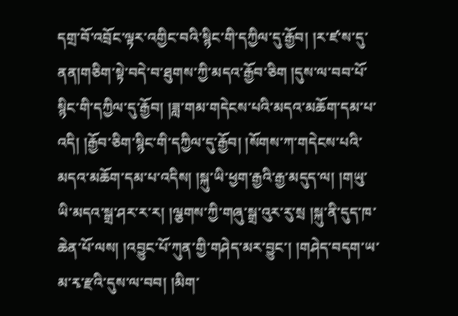དགྲ་བོ་འབྲོང་ལྟར་འགྱིང་བའི་སྙིང་གི་དཀྱིལ་དུ་རྒྱོབ། །ར་ཛ་ས་དུ་ནན།གཅིག་སྟེ་བདེ་བ་ཐུགས་ཀྱི་མདའ་རྒྱོབ་ཅིག །དུས་ལ་བབ་པོ་སྙིང་གི་དཀྱིལ་དུ་རྒྱོབ། །ཟླ་གམ་གདེངས་པའི་མདའ་མཆོག་དམ་པ་འདི། །རྒྱོབ་ཅིག་སྙིང་གི་དཀྱིལ་དུ་རྒྱོབ། །སོགས་ཀ་གདེངས་པའི་མདའ་མཆོག་དམ་པ་འདིས། །སྐུ་ཡི་ཕྱག་རྒྱའི་རྒྱ་མདུད་ལ། །གཡུ་ཡི་མདའ་སྒྲ་ཤར་ར་ར། །ལྕགས་ཀྱི་གཞུ་སྒྲ་འུར་རུ་སྲ །སྐུ་ནི་དུད་ཁ་ཆེན་པོ་ལས། །འབྱུང་པོ་ཀུན་གྱི་གཤེད་མར་བྱུང་། །གཤེད་བདག་ཡ་མ་རྭ་རྫའི་དུས་ལ་བབ། །མིག་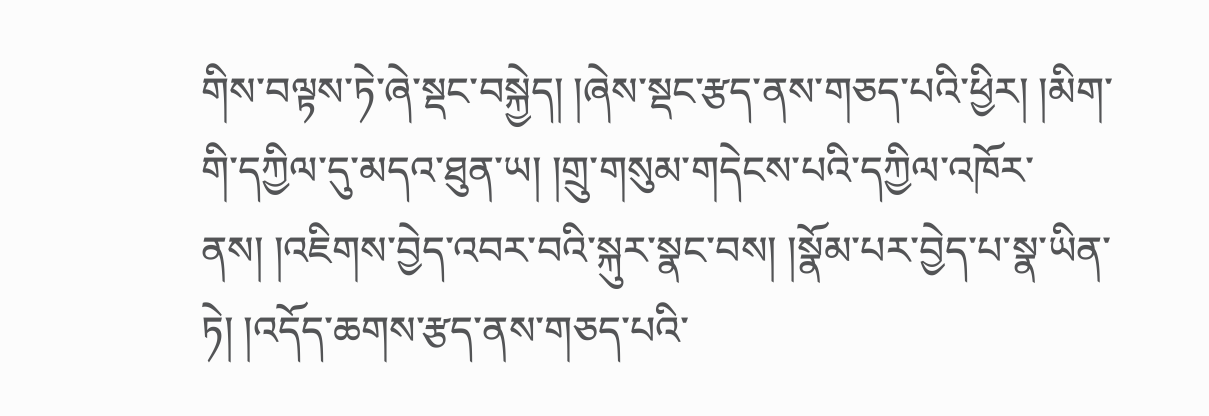གིས་བལྟས་ཏེ་ཞེ་སྡང་བསྐྱེད། །ཞེས་སྡང་རྩད་ནས་གཅད་པའི་ཕྱིར། །མིག་གི་དཀྱིལ་དུ་མདའ་ཐུན་ཡ། །གྲུ་གསུམ་གདེངས་པའི་དཀྱིལ་འཁོར་ནས། །འཇིགས་བྱེད་འབར་བའི་སྐུར་སྣང་བས། །སྣོམ་པར་བྱེད་པ་སྣ་ཡིན་ཏེ། །འདོད་ཆགས་རྩད་ནས་གཅད་པའི་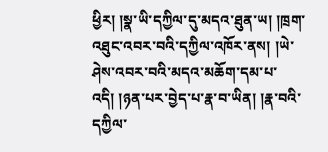ཕྱིར། །སྣ་ཡི་དཀྱིལ་དུ་མདའ་ཐུན་ཡ། །ཁྲག་འཐུང་འབར་བའི་དཀྱིལ་འཁོར་ནས། །ཡེ་ཤེས་འབར་བའི་མདའ་མཆོག་དམ་པ་འདི། །ཉན་པར་བྱེད་པ་རྣ་བ་ཡིན། །རྣ་བའི་དཀྱིལ་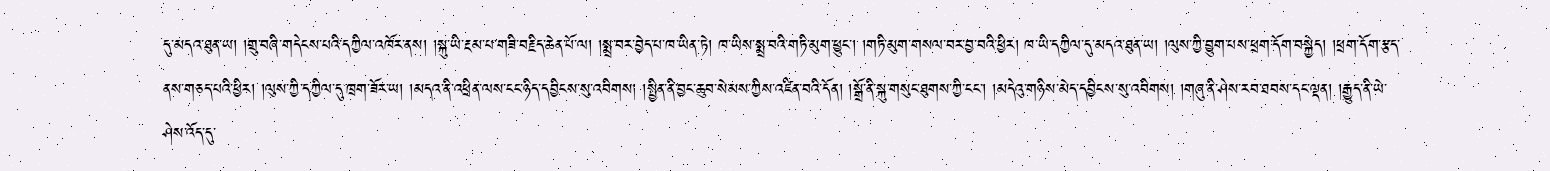དུ་མདའ་ཐུན་ཡ། །གྲུ་བཞི་གདེངས་པའི་དཀྱིལ་འཁོར་ནས། །སྐུ་ཡི་རྔམ་པ་གཟི་བརྗིད་ཆེན་པོ་ལ། །སྨྲ་བར་བྱེད་པ་ཁ་ཡིན་ཏེ། ཁ་ཡིས་སྨྲ་བའི་གཏི་མུག་ཕྱུང་། །གཏི་མུག་གསལ་བར་བྱ་བའི་ཕྱིར། ཁ་ཡི་དཀྱིལ་དུ་མདའ་ཐུན་ཡ། །ལུས་ཀྱི་བྱུག་པས་ཕྲག་དོག་བསྐྱེད། །ཕྲག་དོག་རྩད་ནས་གཅད་པའི་ཕྱིར། །ལུས་ཀྱི་དཀྱིལ་དུ་ཁྲག་ཟོར་ཡ། །མདའ་ནི་འཕྲིན་ལས་ངང་ཉིད་དབྱིངས་སུ་འབིགས། །སྤྱིན་ནི་བྱང་ཆུབ་སེམས་ཀྱིས་འཛིན་བའི་དོན། །སྒྲོ་ནི་སྐུ་གསུང་ཐུགས་ཀྱི་ངང་། །མདེའུ་གཉིས་མེད་དབྱིངས་སུ་འབིགས། །གཞུ་ནི་ཤེས་རབ་ཐབས་དང་ལྡན། །རྒྱུད་ནི་ཡེ་ཤེས་འོད་དུ་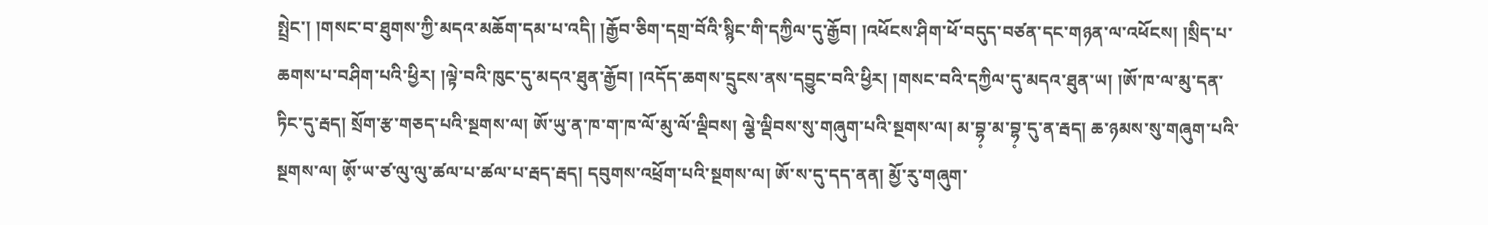སྤྲེང་། །གསང་བ་ཐུགས་ཀྱི་མདའ་མཆོག་དམ་པ་འདི། །རྒྱོབ་ཅིག་དགྲ་བོའི་སྙིང་གི་དཀྱིལ་དུ་རྒྱོབ། །འཕོངས་ཤིག་ཕོ་བདུད་བཙན་དང་གཉན་ལ་འཕོངས། །སྲིད་པ་ཆགས་པ་བཤིག་པའི་ཕྱིར། །ལྟེ་བའི་ཁུང་དུ་མདའ་ཐུན་རྒྱོབ། །འདོད་ཆགས་དྲུངས་ནས་དབྱུང་བའི་ཕྱིར། །གསང་བའི་དཀྱིལ་དུ་མདའ་ཐུན་ཡ། །ཨོ་ཁ་ལ་མུ་དན་ཏིང་དུ་རྦད། སྲོག་རྩ་གཅད་པའི་སྔགས་ལ། ཨོ་ཡུ་ན་ཁ་ག་ཁ་ལོ་མུ་ལོ་ལྡིབས། ལྕེ་ལྡིབས་སུ་གཞུག་པའི་སྔགས་ལ། མ་བྷ༷་མ་བྷ༷་དུ་ན་རྦད། ཆ་ཉམས་སུ་གཞུག་པའི་སྔགས་ལ། ཨོ༷་ཡ་ཙ་ལུ་ལུ་ཚལ་པ་ཚལ་པ་རྦད་རྦད། དབུགས་འཕྲོག་པའི་སྔགས་ལ། ཨོ་ས་དུ་དད་ནན། མྱོ་རུ་གཞུག་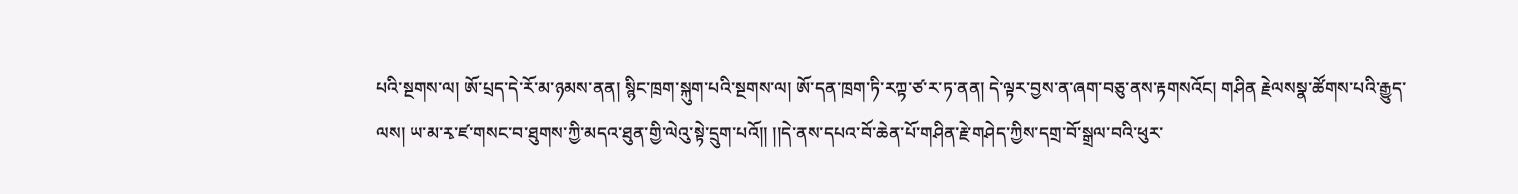པའི་སྔགས་ལ། ཨོ་པྲད་དེ་རོ་མ་ཉམས་ནན། སྙིང་ཁྲག་སྐུག་པའི་སྔགས་ལ། ཨོ་དན་ཁྲག་ཏི་རཀྟ་ཙ་ར་ཏ་ནན། དེ་ལྟར་བྱས་ན་ཞག་བཅུ་ནས་རྟགསའོང། གཤིན རྗེལསསྣ་ཚོགས་པའི་རྒྱུད་ལས། ཡ་མ་རྭ་ཛ་གསང་བ་ཐུགས་ཀྱི་མདའ་ཐུན་གྱི་ལེའུ་སྟེ་དྲུག་པའོ།། །།དེ་ནས་དཔའ་བོ་ཆེན་པོ་གཤིན་རྗེ་གཤེད་ཀྱིས་དགྲ་བོ་སྒྲལ་བའི་ཕུར་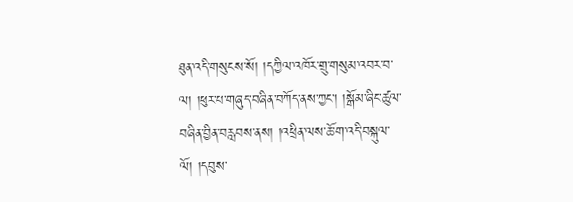ཐུན་འདི་གསུངས་སོ། །དཀྱིལ་འཁོར་གྲུ་གསུམ་འབར་བ་ལ། །ཕུར་པ་གཞུད་བཞིན་བཀོད་ནས་ཀྱང་། །སྒོམ་ཞིང་ཚུལ་བཞིན་བྱིན་བརླབས་ནས། །འཕྲིན་ལས་ཆོ་ག་འདི་བསྐུལ་ལོ། །དབུས་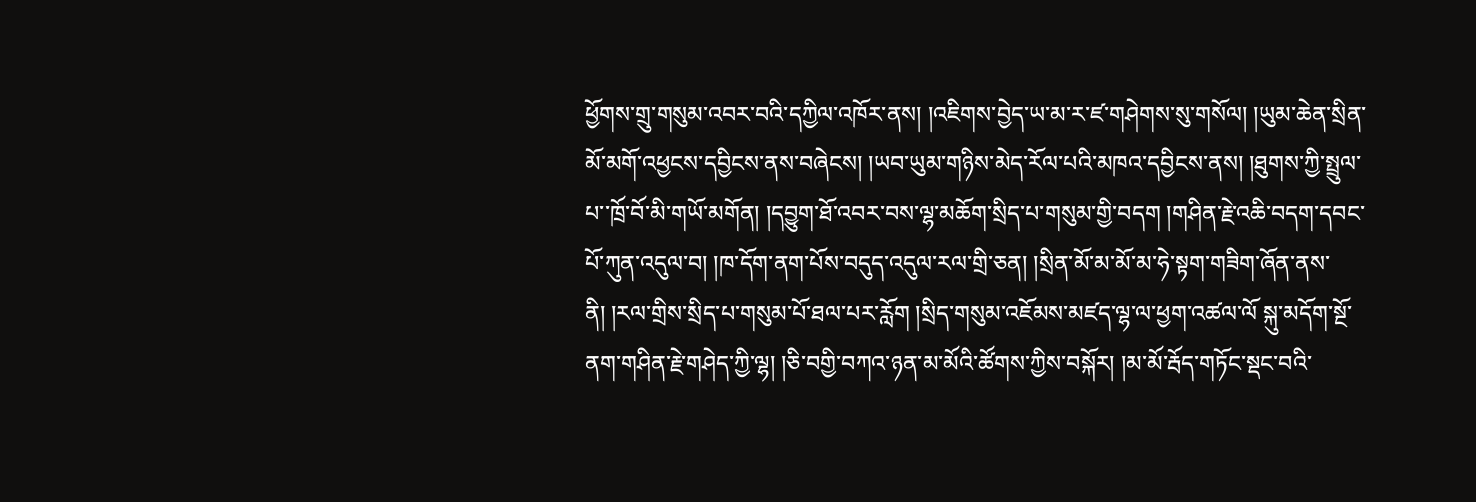ཕྱོགས་གྲུ་གསུམ་འབར་བའི་དཀྱིལ་འཁོར་ནས། །འཇིགས་བྱེད་ཡ་མ་ར་ཛ་གཤེགས་སུ་གསོལ། །ཡུམ་ཆེན་སྲིན་མོ་མགོ་འཕྱངས་དབྱིངས་ནས་བཞེངས། །ཡབ་ཡུམ་གཉིས་མེད་རོལ་པའི་མཁའ་དབྱིངས་ནས། །ཐུགས་ཀྱི་སྤྲུལ་པ་་ཁྲོ་བོ་མི་གཡོ་མགོན། །དབྱུག་ཐོ་འབར་བས་ལྷ་མཆོག་སྲིད་པ་གསུམ་གྱི་བདག །གཤིན་རྗེ་འཆི་བདག་དབང་པོ་ཀུན་འདུལ་བ། །ཁ་དོག་ནག་པོས་བདུད་འདུལ་རལ་གྲི་ཅན། །སྲིན་མོ་མ་མོ་མ་ཧེ་སྟག་གཟིག་ཞོན་ནས་ནི། །རལ་གྲིས་སྲིད་པ་གསུམ་པོ་ཐལ་པར་རློག །སྲིད་གསུམ་འཇོམས་མཛད་ལྷ་ལ་ཕྱག་འཚལ་ལོ སྐུ་མདོག་སྔོ་ནག་གཤིན་རྗེ་གཤེད་ཀྱི་ལྷ། །ཅི་བགྱི་བཀའ་ཉན་མ་མོའི་ཚོགས་ཀྱིས་བསྐོར། །མ་མོ་རྦོད་གཏོང་སྡང་བའི་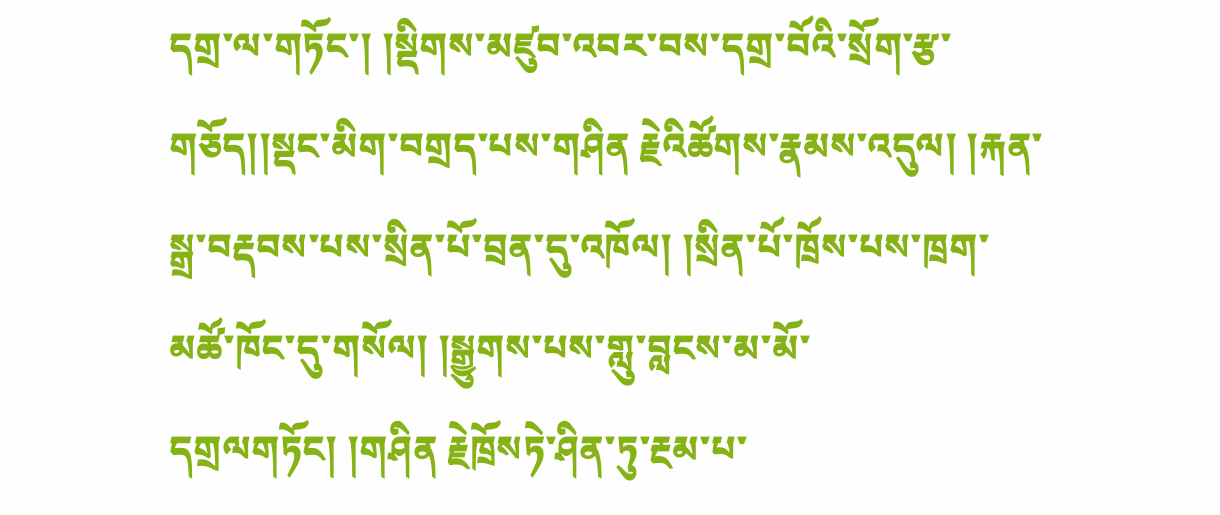དགྲ་ལ་གཏོང་། །སྡིགས་མཛུབ་འབར་བས་དགྲ་བོའི་སྲོག་རྩ་གཅོད།།སྡང་མིག་བགྲད་པས་གཤིན རྗེའིཚོགས་རྣམས་འདུལ། །རྐན་སྒྲ་བརྡབས་པས་སྲིན་པོ་བྲན་དུ་འཁོལ། །སྲིན་པོ་ཁྲོས་པས་ཁྲག་མཚོ་ཁོང་དུ་གསོལ། །སྒྱུགས་པས་གླུ་བླངས་མ་མོ་དགྲལགཏོང། །གཤིན རྗེཁྲོསཏེ་ཤིན་ཏུ་རྔམ་པ་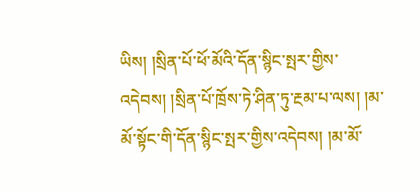ཡིས། །སྲིན་པོ་ཕོ་མོའི་དོན་སྙིང་སྤར་གྱིས་འདེབས། །སྲིན་པོ་ཁྲོས་ཏེ་ཤིན་ཏུ་རྔམ་པ་ལས། །མ་མོ་སྟོང་གི་དོན་སྙིང་སྤར་གྱིས་འདེབས། །མ་མོ་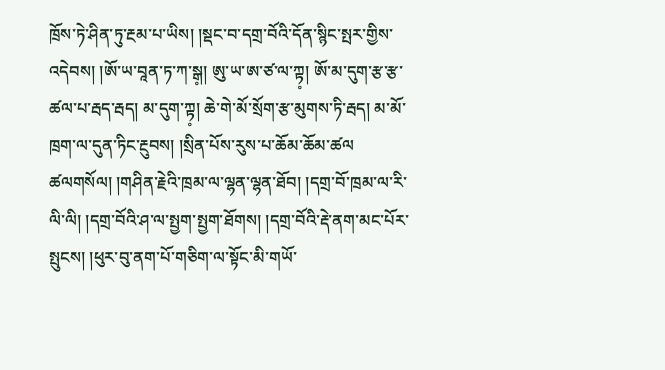ཁྲོས་ཏེ་ཤིན་ཏུ་རྔམ་པ་ཡིས། །སྡང་བ་དགྲ་བོའི་དོན་སྙིང་སྤར་གྱིས་འདེབས། །ཨོ་ཡ་བཱན་ཏ་ཀ་སྒ༷། ཨུ་ཡ་ཨ་ཙ་ལ་ཀྟ༷། ཨོ་མ་དུག་རྩ་རྩ་ཚལ་པ་རྦད་རྦད། མ་དུག་ཀྟ༷། ཆེ་གེ་མོ་སྲོག་རྩ་མུགས་ཏི་རྦད། མ་མོ་ཁྲག་ལ་དུན་ཏིང་རྔུབས། །སྲིན་པོས་རུས་པ་ཆོམ་ཆོམ་ཚལ ཚལགསོལ། །གཤིན་རྗེའི་ཁྲམ་ལ་ལྷན་ལྷན་ཐོབ། །དགྲ་བོ་ཁྲམ་ལ་རི་ལི་ལི། །དགྲ་བོའི་ཤ་ལ་སྤྱག་སྤྱག་ཐོགས། །དགྲ་བོའི་རྡེ་ནག་མང་པོར་སྤུངས། །ཕུར་བུ་ནག་པོ་གཅིག་ལ་སྟོང་མི་གཡོ་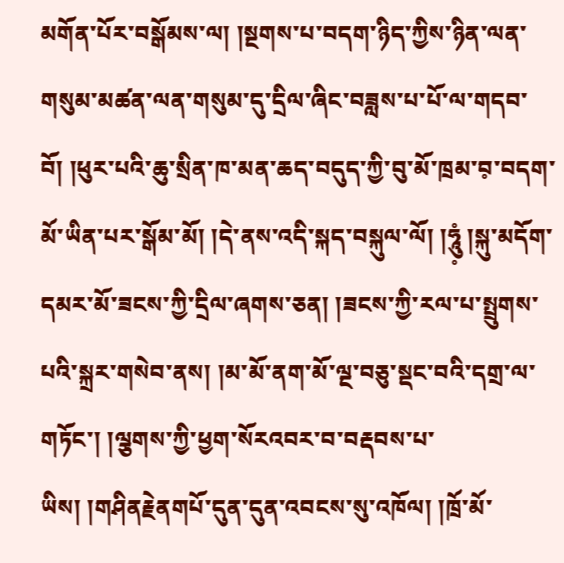མགོན་པོར་བསྒོམས་ལ། །སྔགས་པ་བདག་ཉིད་ཀྱིས་ཉིན་ལན་གསུམ་མཚན་ལན་གསུམ་དུ་དྲིལ་ཞིང་བཟླས་པ་པོ་ལ་གདབ་བོ། །ཕུར་པའི་ཆུ་སྲིན་ཁ་མན་ཆད་བདུད་ཀྱི་བུ་མོ་ཁྲམ་བ༷་བདག་མོ་ཡིན་པར་སྒོམ་མོ། །དེ་ནས་འདི་སྐད་བསྐུལ་ལོ། །ཧཱུཾ༷ །སྐུ་མདོག་དམར་མོ་ཟངས་ཀྱི་དྲིལ་ཞགས་ཅན། །ཟངས་ཀྱི་རལ་པ་སྤྲུགས་པའི་སྐྲར་གསེབ་ནས། །མ་མོ་ནག་མོ་ལྔ་བཅུ་སྡང་བའི་དགྲ་ལ་གཏོང་། །ལྕགས་ཀྱི་ཕྱག་སོརའབར་བ་བརྡབས་པ་ཡིས། །གཤིནརྗེནགཔོ་དུན་དུན་འབངས་སུ་འཁོལ། །ཁྲོ་མོ་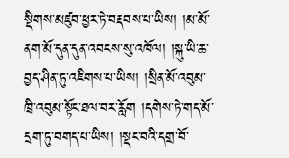སྡིགས་མཛུབ་ཕྱར་ཏེ་བརྡབས་པ་ཡིས། །མ་མོ་ནག་མོ་དུན་དུན་འབངས་སུ་འཁོལ། །སྐུ་ཡི་ཆ་བྱད་ཤིན་ཏུ་འཇིགས་པ་ཡིས། །སྲིན་མོ་འབུམ་ཁྲི་འབུམ་སྟོང་ཐལ་བར་རློག །དགེས་ཏེ་གད་མོ་དྲག་ཏུ་བགད་པ་ཡིས། །སྡང་བའི་དགྲ་བོ་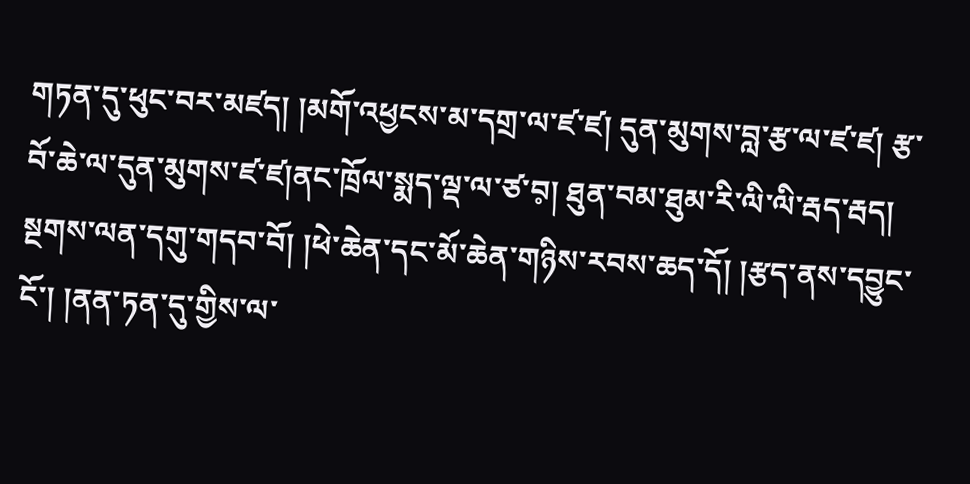གཏན་དུ་ཕུང་བར་མཛད། །མགོ་འཕྱངས་མ་དགྲ་ལ་ཛ་ཛ། དུན་མུགས་བླ་རྩ་ལ་ཛ་ཛ། རྩ་བོ་ཆེ་ལ་དུན་མུགས་ཛ་ཛ།ནང་ཁྲོལ་སྨད་ལྡ་ལ་ཙ་བ༷། ཐུན་བམ་ཐུམ་རི་ལི་ལི་རྦད་རྦད། སྔགས་ལན་དགུ་གདབ་བོ། །ཕེ་ཆེན་དང་མོ་ཆེན་གཉིས་རབས་ཆད་དོ། །རྩད་ནས་དབྱུང་ངོ་། །ནན་ཏན་དུ་གྱིས་ལ་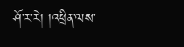ཤོ་ར་རེ། །འཕྲིན་ལས་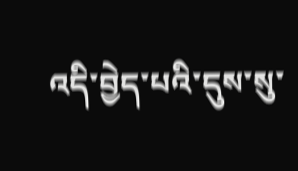འདི་བྱེད་པའི་དུས་སུ་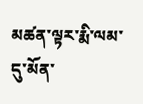མཚན་ལྟར་རྨི་ལམ་དུ་མོན་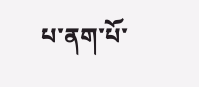པ་ནག་པོ་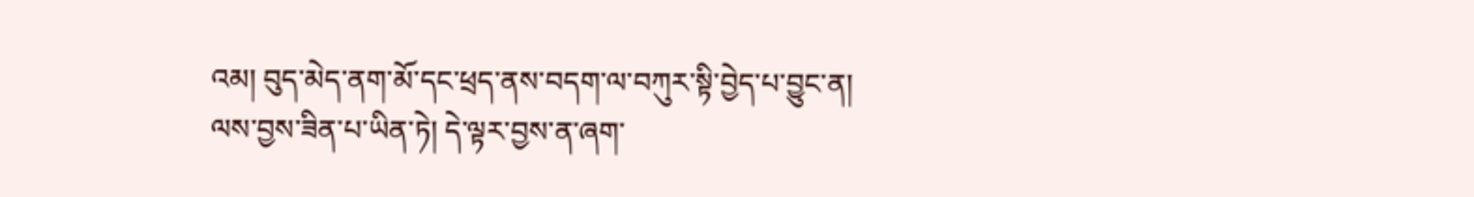འམ། བུད་མེད་ནག་མོ་དང་ཕྲད་ནས་བདག་ལ་བཀུར་སྟི་བྱེད་པ་བྱུང་ན། ལས་བྱས་ཟིན་པ་ཡིན་ཏེ། དེ་ལྟར་བྱས་ན་ཞག་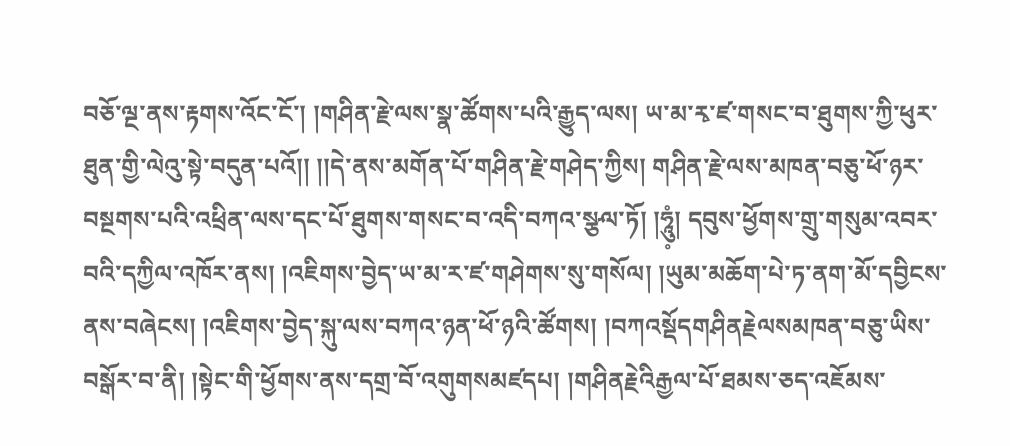བཅོ་ལྔ་ནས་རྟགས་འོང་ངོ་། །གཤིན་རྗེ་ལས་སྣ་ཚོགས་པའི་རྒྱུད་ལས། ཡ་མ་རྭ་ཛ་གསང་བ་ཐུགས་ཀྱི་ཕུར་ཐུན་གྱི་ལེའུ་སྟེ་བདུན་པའོ།། །།དེ་ནས་མགོན་པོ་གཤིན་རྗེ་གཤེད་ཀྱིས། གཤིན་རྗེ་ལས་མཁན་བཅུ་ཕོ་ཉར་བསྔགས་པའི་འཕྲིན་ལས་དང་པོ་ཐུགས་གསང་བ་འདི་བཀའ་སྩལ་ཏོ། །ཧཱུཾ༷། དབུས་ཕྱོགས་གྲུ་གསུམ་འབར་བའི་དཀྱིལ་འཁོར་ནས། །འཇིགས་བྱེད་ཡ་མ་ར་ཛ་གཤེགས་སུ་གསོལ། །ཡུམ་མཆོག་པེ་ཏ་ནག་མོ་དབྱིངས་ནས་བཞེངས། །འཇིགས་བྱེད་སྐུ་ལས་བཀའ་ཉན་ཕོ་ཉའི་ཚོགས། །བཀའསྡོདགཤིནརྗེལསམཁན་བཅུ་ཡིས་བསྒོར་བ་ནི། །སྟེང་གི་ཕྱོགས་ནས་དགྲ་བོ་འགུགསམཛདཔ། །གཤིནརྗེའིརྒྱལ་པོ་ཐམས་ཅད་འཇོམས་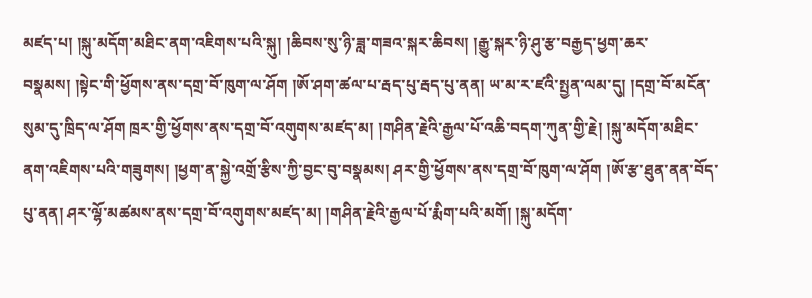མཛད་པ། །སྐུ་མདོག་མཐིང་ནག་འཇིགས་པའི་སྐུ། །ཆིབས་སུ་ཉི་ཟླ་གཟའ་སྐར་ཆིབས། །རྒྱུ་སྐར་ཉི་ཤུ་རྩ་བརྒྱད་ཕྱག་ཆར་བསྣམས། །སྟེང་གི་ཕྱོགས་ནས་དགྲ་བོ་ཁུག་ལ་ཤོག །ཨོ་ཤག་ཚལ་པ་རྦད་པུ་རྦད་པུ་ནན། ཡ་མ་ར་ཛའི་སྤྱན་ལམ་དུ། །དགྲ་བོ་མངོན་སུམ་དུ་ཁྲིད་ལ་ཤོག ཁྲར་གྱི་ཕྱོགས་ནས་དགྲ་བོ་འགུགས་མཛད་མ། །གཤིན་རྗེའི་རྒྱལ་པོ་འཆི་བདག་ཀུན་གྱི་རྗེ། །སྐུ་མདོག་མཐིང་ནག་འཇིགས་པའི་གཟུགས། །ཕྱག་ན་སྐྱེ་འགྲོ་རྩིས་ཀྱི་བྱང་བུ་བསྣམས། ཤར་གྱི་ཕྱོགས་ནས་དགྲ་བོ་ཁུག་ལ་ཤོག །ཨོ་རྩ་ཐུན་ནན་བོད་པུ་ནན། ཤར་ལྷོ་མཚམས་ནས་དགྲ་བོ་འགུགས་མཛད་མ། །གཤིན་རྗེའི་རྒྱལ་པོ་རྨིག་པའི་མགོ། །སྐུ་མདོག་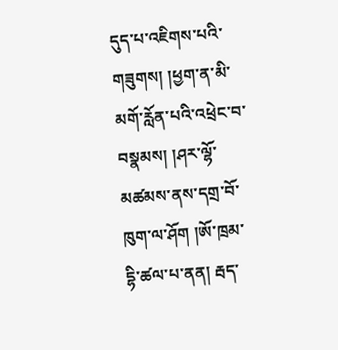དུད་པ་འཇིགས་པའི་གཟུགས། །ཕྱག་ན་མི་མགོ་རློན་པའི་འཕྲེང་བ་བསྣམས། །ཤར་ལྷོ་མཚམས་ནས་དགྲ་བོ་ཁུག་ལ་ཤོག །ཨོ་ཁྲམ་དྷི་ཚལ་པ་ནན། རྦད་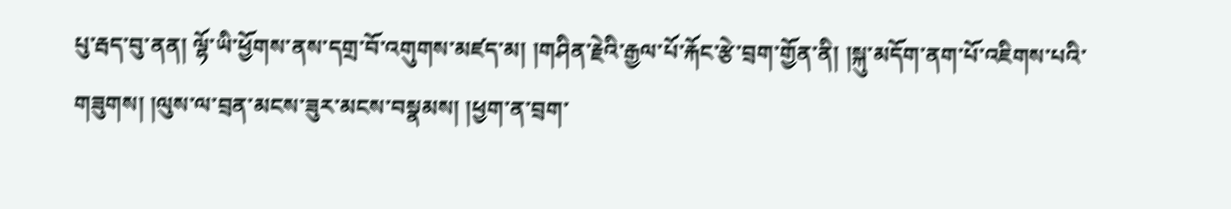པུ་རྦད་བུ་ནན། ལྷོ་ཡི་ཕྱོགས་ནས་དགྲ་བོ་འགུགས་མཛད་མ། །གཤིན་རྗེའི་རྒྱལ་པོ་རྐོང་རྩེ་བྲག་གྱོན་ནི། །སྐུ་མདོག་ནག་པོ་འཇིགས་པའི་གཟུགས། །ལུས་ལ་བྲན་མངས་ཟུར་མངས་བསྣམས། །ཕྱག་ན་བྲག་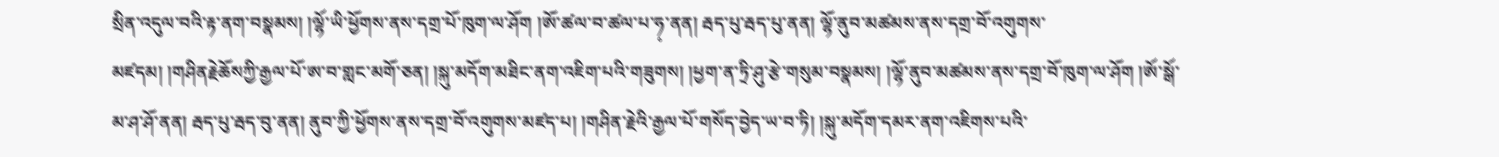སྲིན་འདུལ་བའི་རྟ་ནག་བསྣམས། །ལྷོ་ཡི་ཕྱོགས་ནས་དགྲ་པོ་ཁུག་ལ་ཤོག །ཨོ་ཚལ་བ་ཚལ་པ་ཧ༷་ནན། རྦད་པུ་རྦད་པུ་ནན། ལྷོ་ནུབ་མཚམས་ནས་དགྲ་བོ་འགུགས་མཛདམ། །གཤིནརྗེཆོསཀྱི་རྒྱལ་པོ་ཨ་བ་གླང་མགོ་ཅན། །སྐུ་མདོག་མཐིང་ནག་འཇིག་པའི་གཟུགས། །ཕྱག་ན་ཏྲི་ཤུ་རྩེ་གསུམ་བསྣམས། །ལྷོ་ནུབ་མཚམས་ནས་དགྲ་བོ་ཁུག་ལ་ཤོག །ཨོ་སྒོ་མ་ཤ་ཤོ་ནན། རྦད་པུ་རྦད་བུ་ནན། ནུབ་ཀྱི་ཕྱོགས་ནས་དགྲ་བོ་འགུགས་མཛད་པ། །གཤིན་རྗེའི་རྒྱལ་པོ་གསོད་བྱེད་ཡ་བ་ཏི། །སྐུ་མདོག་དམར་ནག་འཇིགས་པའི་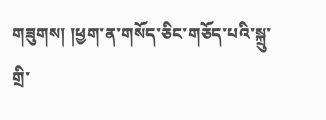གཟུགས། །ཕྱག་ན་གསོད་ཅིང་གཅོད་པའི་སྐྲུ་གྲི་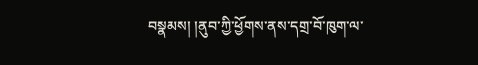བསྣམས། །ནུབ་ཀྱི་ཕྱོགས་ནས་དགྲ་བོ་ཁུག་ལ་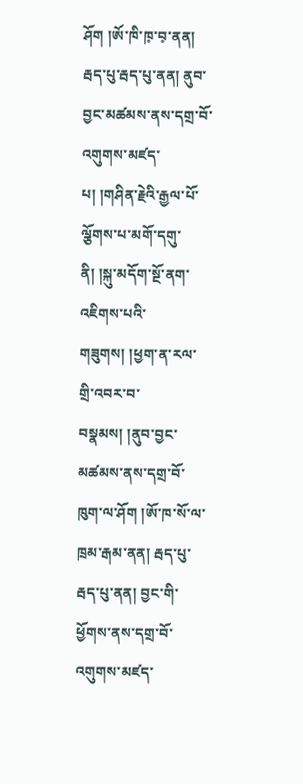ཤོག །ཨོ་ཁི་ཁ༷་བ༷་ནན། རྦད་པུ་རྦད་པུ་ནན། ནུབ་བྱང་མཚམས་ནས་དགྲ་བོ་འགུགས་མཛད་པ། །གཤིན་རྗེའི་རྒྱལ་པོ་ལྕོགས་པ་མགོ་དགུ་ནི། །སྐུ་མདོག་སྔོ་ནག་འཇིགས་པའི་གཟུགས། །ཕྱག་ན་རལ་གྲི་འབར་བ་བསྣམས། །ནུབ་བྱང་མཚམས་ནས་དགྲ་བོ་ཁུག་ལ་ཤོག །ཨོ་ཁ་སོ་ལ་ཁྲམ་རྒམ་ནན། རྦད་པུ་རྦད་པུ་ནན། བྱང་གི་ཕྱོགས་ནས་དགྲ་བོ་འགུགས་མཛད་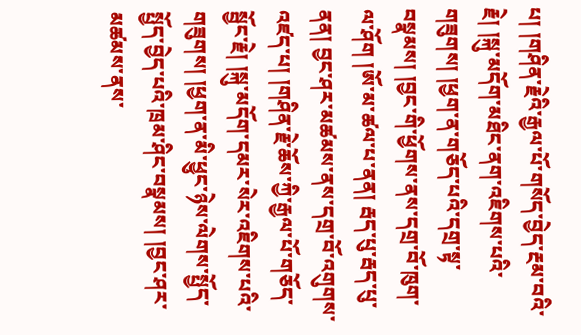པ། །གཤིན་རྗེའི་རྒྱལ་པོ་གསོད་བྱེད་རྔམ་བའི་རྗེ། །སྐུ་མདོག་མཐིང་ནག་འཇིགས་པའི་གཟུགས། །ཕྱག་ན་གཅོད་པའི་དགྲ་སྟ་བསྣམས། །བྱང་གི་ཕྱོགས་ནས་དགྲ་བོ་ཁུག་ལ་ཤོག །ཨོ་མ་ཚལ་པ་ནན། རྦད་པུ་རྦད་པུ་ནན། བྱང་ཤར་མཚམས་ནས་དགྲ་བོ་འགུགས་འཛད་པ། །གཤིན་རྗེ་ཆོས་ཀྱི་རྒྱལ་པོ་གཅོད་སྦྱོང་རྗེ། །སྐུ་མདོག་དམར་སེར་འཇིགས་པའི་གཟུགས། །ཕྱག་ན་མི་ཕྱུང་ཉེས་ལེགས་སྤྱོད་སྤྱོད་བྱེད་པའི་ཁྲམ་ཤིང་བསྣམས། །བྱང་ཤར་མཚམས་ནས་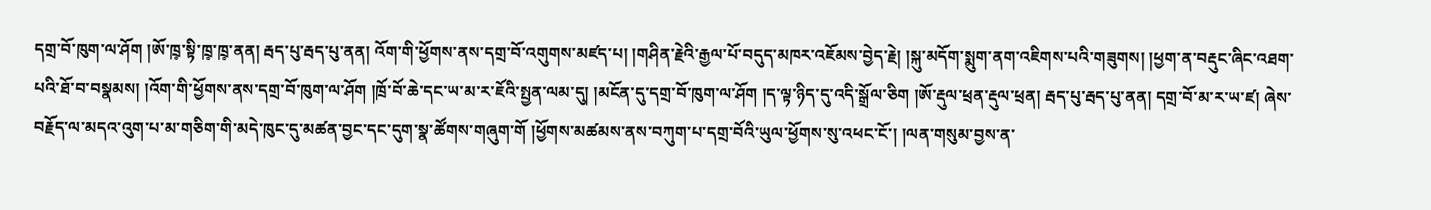དགྲ་བོ་ཁུག་ལ་ཤོག །ཨོ་ཁྲ༷་སྟི་ཁྲ༷་ཁྲ༷་ནན། རྦད་པུ་རྦད་པུ་ནན། འོག་གི་ཕྱོགས་ནས་དགྲ་བོ་འགུགས་མཛད་པ། །གཤིན་རྗེའི་རྒྱལ་པོ་བདུད་མཁར་འཇོམས་བྱེད་རྗེ། །སྐུ་མདོག་སྨུག་ནག་འཇིགས་པའི་གཟུགས། །ཕྱག་ན་བརྡུང་ཞིང་འཐག་པའི་ཐོ་བ་བསྣམས། །འོག་གི་ཕྱོགས་ནས་དགྲ་བོ་ཁུག་ལ་ཤོག །ཁྲོ་བོ་ཆེ་དང་ཡ་མ་ར་ཇོའི་སྤྱན་ལམ་དུ། །མངོན་དུ་དགྲ་བོ་ཁུག་ལ་ཤོག །ད་ལྟ་ཉིད་དུ་འདི་སྒྲོལ་ཅིག །ཨོ་རྡུལ་ཕྲན་རྡུལ་ཕྲན། རྦད་པུ་རྦད་པུ་ནན། དགྲ་བོ་མ་ར་ཡ་ཛ། ཞེས་བརྗོད་ལ་མདའ་འུག་པ་མ་གཅིག་གི་མདེ་ཁུང་དུ་མཚན་བྱང་དང་དུག་སྣ་ཚོགས་གཞུག་གོ །ཕྱོགས་མཚམས་ནས་བཀུག་པ་དགྲ་བོའི་ཡུལ་ཕྱོགས་སུ་འཕང་ངོ་། །ལན་གསུམ་བྱས་ན་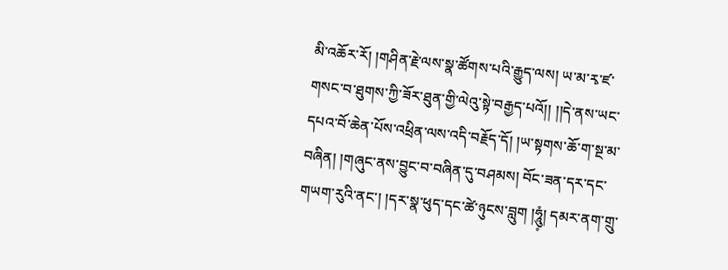མི་འཆོར་རོ། །གཤིན་རྗེ་ལས་སྣ་ཚོགས་པའི་རྒྱུད་ལས། ཡ་མ་རྭ་ཛ་གསང་བ་ཐུགས་ཀྱི་ཟོར་ཐུན་གྱི་ལེའུ་སྟེ་བརྒྱད་པའོ།། །།དེ་ནས་ཡང་དཔའ་བོ་ཆེན་པོས་འཕྲིན་ལས་འདི་བརྗོད་དོ། །ཡ་སྟགས་ཆོ་ག་སྔ་མ་བཞིན། །གཞུང་ནས་བྱུང་བ་བཞིན་དུ་བཤམས། བོང་ཟན་དར་དང་གཡག་རུའི་ནང་། །དར་སྣ་ཕུད་དང་ཚེ་ཉུངས་བླུག །ཧཱུཾ༷། དམར་ནག་གྲུ་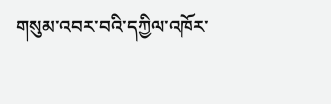གསུམ་འབར་བའི་དཀྱིལ་འཁོར་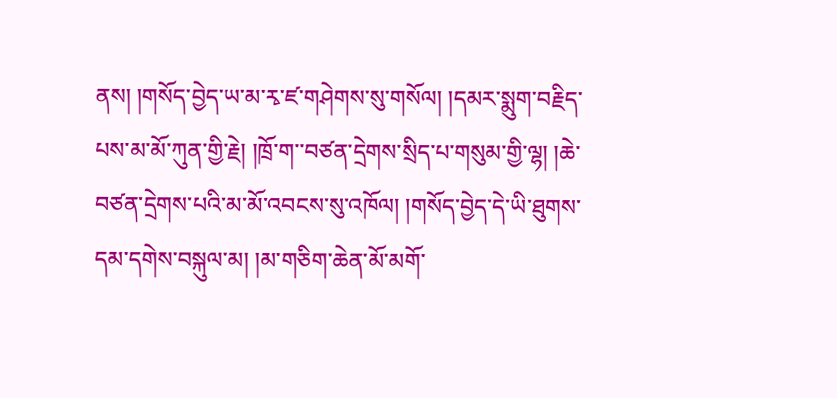ནས། །གསོད་བྱེད་ཡ་མ་རྭ་ཛ་གཤེགས་སུ་གསོལ། །དམར་སྨུག་བརྗིད་པས་མ་མོ་ཀུན་གྱི་རྗེ། །ཁྲོ་ག་་བཙན་དྲེགས་སྲིད་པ་གསུམ་གྱི་ལྷ། །ཆེ་བཙན་དྲེགས་པའི་མ་མོ་འབངས་སུ་འཁོལ། །གསོད་བྱེད་དེ་ཡི་ཐུགས་དམ་དགེས་བསྐུལ་མ། །མ་གཅིག་ཆེན་མོ་མགོ་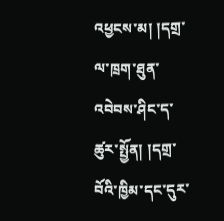འཕྱངས་མ། །དགྲ་ལ་ཁྲག་ཐུན་འབེབས་ཤིང་ད་ཚུར་སྤྱོན། །དགྲ་བོའི་ཁྱིམ་དང་དུར་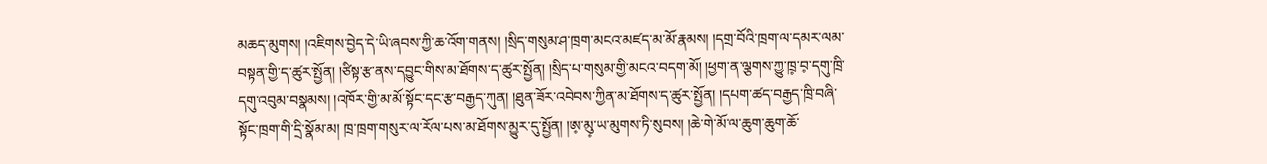མཆད་མུགས། །འཇིགས་བྱེད་དེ་ཡི་ཞབས་ཀྱི་ཆ་འོག་གནས། །སྲིད་གསུམ་ཤ་ཁྲག་མངའ་མཛད་མ་མོ་རྣམས། །དགྲ་བོའི་ཁྲག་ལ་དམར་ལམ་བསྟན་གྱི་ད་ཚུར་སྤྱོན། །ཙིསྟ་རྩ་ནས་དབྱུང་གིས་མ་ཐོགས་ད་ཚུར་སྤྱོན། །སྲིད་པ་གསུམ་གྱི་མངའ་བདག་མོ། །ཕྱག་ན་ལྕགས་ཀྱུ་ཁྲ༷་བ༷་དགུ་ཁྲི་དགུ་འབུམ་བསྣམས། །འཁོར་གྱི་མ་མོ་སྟོང་དང་རྩ་བརྒྱད་ཀུན། །ཐུན་ཟོར་འབེབས་ཀྱིན་མ་ཐོགས་ད་ཚུར་སྤྱོན། །དཔག་ཚད་བརྒྱད་ཁྲི་བཞི་སྟོང་ཁྲག་གི་དྲི་སྣོམ་མ། ཁྲ་ཁྲག་གསུར་ལ་རོལ་པས་མ་ཐོགས་མྱུར་དུ་སྤྱོན། །ཨ༷་མུ༷་ཡ་མུགས་ཏི་སུབས། །ཆེ་གེ་མོ་ལ་ཆུག་ཆུག་ཆོ་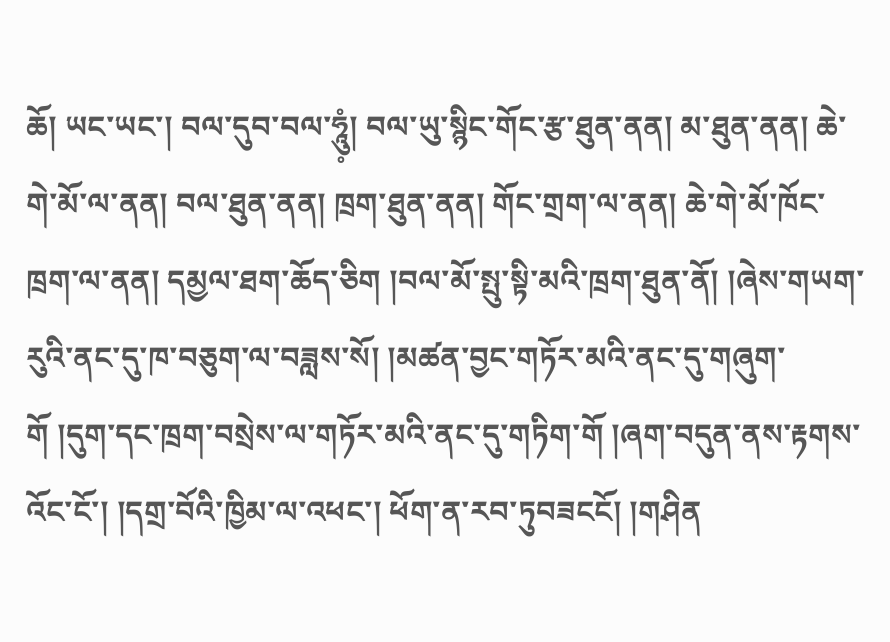ཆོ། ཡང་ཡང་། བལ་དུབ་བལ་ཧཱུཾ༷། བལ་ཡུ་སྙིང་གོང་རྩ་ཐུན་ནན། མ་ཐུན་ནན། ཆེ་གེ་མོ་ལ་ནན། བལ་ཐུན་ནན། ཁྲག་ཐུན་ནན། གོང་གྲག་ལ་ནན། ཆེ་གེ་མོ་ཁོང་ཁྲག་ལ་ནན། དམྱལ་ཐག་ཆོད་ཅིག །བལ་མོ་སྤུ་སྟི་མའི་ཁྲག་ཐུན་ནོ། །ཞེས་གཡག་རུའི་ནང་དུ་ཁ་བཅུག་ལ་བཟླས་སོ། །མཚན་བྱང་གཏོར་མའི་ནང་དུ་གཞུག་གོ །དུག་དང་ཁྲག་བསྲེས་ལ་གཏོར་མའི་ནང་དུ་གཏིག་གོ །ཞག་བདུན་ནས་རྟགས་འོང་ངོ་། །དགྲ་བོའི་ཁྱིམ་ལ་འཕང་། ཕོག་ན་རབ་ཏུབཟངངོ། །གཤིན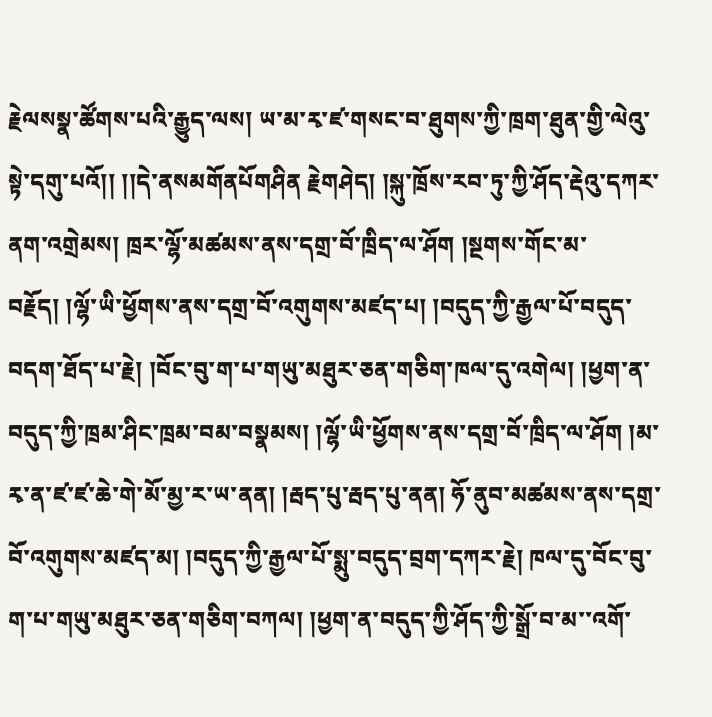རྗེལསསྣ་ཚོགས་པའི་རྒྱུད་ལས། ཡ་མ་རྭ་ཛ་གསང་བ་ཐུགས་ཀྱི་ཁྲག་ཐུན་གྱི་ལེའུ་སྟེ་དགུ་པའོ།། །།དེ་ནསམགོནཔོགཤིན རྗེགཤེད། །སྐུ་ཁྲོས་རབ་ཏུ་ཀྱི་ཤོད་རྡེའུ་དཀར་ནག་འགྲེམས། ཁྲར་ལྷོ་མཚམས་ནས་དགྲ་བོ་ཁྲིད་ལ་ཤོག །སྔགས་གོང་མ་བརྗོད། །ལྷོ་ཡི་ཕྱོགས་ནས་དགྲ་བོ་འགུགས་མཛད་པ། །བདུད་ཀྱི་རྒྱལ་པོ་བདུད་བདག་ཐོད་པ་རྗེ། །བོང་བུ་ག་པ་གཡུ་མཐུར་ཅན་གཅིག་ཁལ་དུ་འགེལ། །ཕྱག་ན་བདུད་ཀྱི་ཁྲམ་ཤིང་ཁྲམ་བམ་བསྣམས། །ལྷོ་ཡི་ཕྱོགས་ནས་དགྲ་བོ་ཁྲིད་ལ་ཤོག །མ་རྭ་ན་ཛ་ཛ་ཆེ་གེ་མོ་མྱ་ར་ཡ་ནན། །རྦད་པུ་རྦད་པུ་ནན། ཧོ་ནུབ་མཚམས་ནས་དགྲ་བོ་འགུགས་མཛད་མ། །བདུད་ཀྱི་རྒྱལ་པོ་སྨུ་བདུད་བྲག་དཀར་རྗེ། ཁལ་དུ་བོང་བུ་ག་པ་གཡུ་མཐུར་ཅན་གཅིག་བཀལ། །ཕྱག་ན་བདུད་ཀྱི་ཤོད་ཀྱི་སྒྲོ་བ་མ་་འགོ་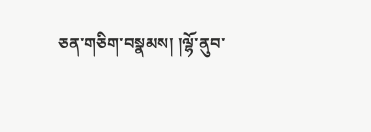ཅན་གཅིག་བསྣམས། །ལྷོ་ནུབ་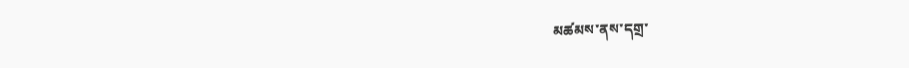མཚམས་ནས་དགྲ་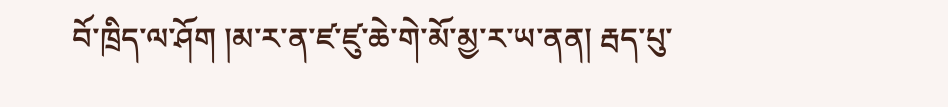བོ་ཁྲིད་ལ་ཤོག །མ་ར་ན་ཛ་ཛུ་ཆེ་གེ་མོ་མྱ་ར་ཡ་ནན། རྦད་པུ་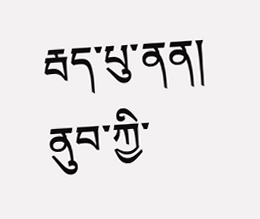རྦད་པུ་ནན། ནུབ་ཀྱི་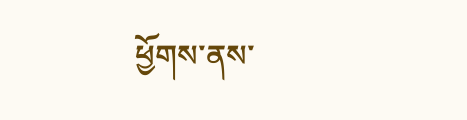ཕྱོགས་ནས་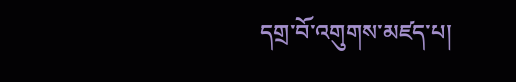དགྲ་བོ་འགུགས་མཛད་པ།